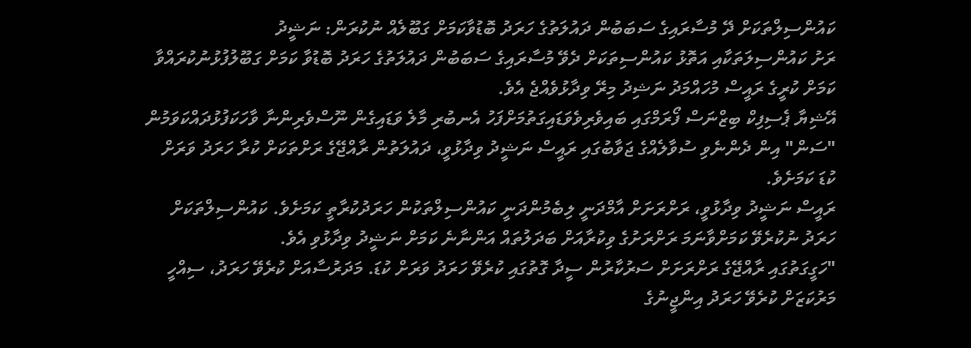ކައުންސިލްތަކަށް ދޭ މުސާރައިގެ ސަބަބުން ދައުލަތުގެ ހަރަދު ބޮޑުވާކަމަށް ގަބޫލެއް ނުކުރަން: ނަޝީދު
ރަށު ކައުންސިލަތަކާއި އަތޮޅު ކައުންސިތަކަށް ދެވޭ މުސާރައިގެ ސަބަބުން ދައުލަތުގެ ހަރަދު ބޮޑުވާ ކަމަށް ގަބޫލުފުޅުނުކުރައްވާ ކަމަށް ކުރީގެ ރައީސް މުހައްމަދު ނަޝިދު މިރޭ ވިދާޅުވެއްޖެ އެވެ.
އޭޝިޔާ ޕެސިފިކް ބިޒްނަސް ފޯރަމްގައި ބައިވެރިވެވަޑައިގަތުމަށްފަހު އެނބުރި މާލެ ވަޑައިގެން ނޫސްވެރިންނާ ވާހަކަފުޅުދައްކަވަމުން "ސަން" އިން ދެންނެވި ސުވާލެއްގެ ޖަވާބުގައި ރައީސް ނަޝީދު ވިދާޅުވީ، ދައުލަތުން ރާއްޖޭގެ ރަށްތަކަށް ކުރާ ހަރަދު ވަރަށް ކުޑަ ކަމަށެވެ.
ރައީސް ނަޝީދު ވިދާޅުވީ، ރަށްރަށަށް އާމްދަނީ ލިބެމުންދަނީ ކައުންސިލްތަކުން ހަރަދުކުރާތީ ކަމަށެވެ. ކައުންސިލްތަކަށް ހަރަދު ނުކުރެވޭ ކަމަށްވާނަމަ ރަށްރަށުގެ ވިކުރާއަށް ބަދަލުތައް އަންނާނެ ކަމަށް ނަޝީދު ވިދާޅުވި އެވެ.
"ހަގީގަތުގައި ރާއްޖޭގެ ރަށްރަށަށް ސަރުކާރުން ސީދާ ގޮތުގައި ކުރެވޭ ހަރަދު ވަރަށް ކުޑަ. މަދަރުސާއަށް ކުރެވޭ ހަރަދު، ސިއްހީ މަރުކަޒަށް ކުރެވޭ ހަރަދު އިންޖީނުގެ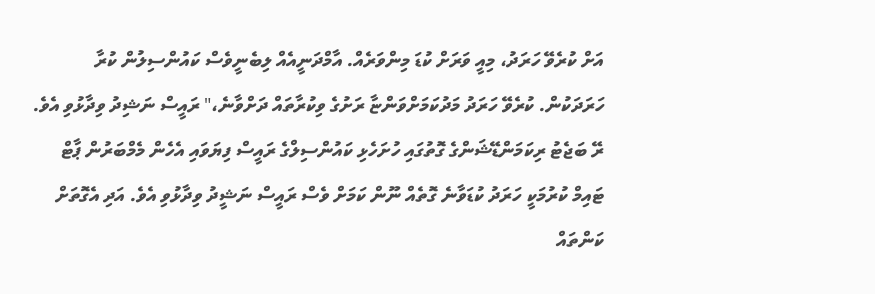އަށް ކުރެވޭ ހަރަދު، މިއީ ވަރަށް ކުޑަ މިންވަރެއް. އާމްދަނީއެއް ލިބެނީވެސް ކައުންސިލުން ކުރާ ހަރަދަކުން. ކުރެވޭ ހަރަދު މަދުކަމަށްވަންޏާ ރަށުގެ ވިކުރާތައް ދަށްވާނެ،" ރައީސް ނަޝިދު ވިދާޅުވި އެވެ.
ރޭ ބަޖެޓު ރިކަމަންޑޭޝަންގެ ގޮތުގައި ހުށަހެޅި ކައުންސިލްގެ ރައީސް ފިޔަވައި އެހެން މެމްބަރުން ޕާޓް ޓައިމް ކުރުމަކީ ހަރަދު ކުޑަވާނެ ގޮތެއް ނޫން ކަމަށް ވެސް ރައީސް ނަޝީދު ވިދާޅުވި އެވެ. އަދި އެގޮތަށް ކަންތައް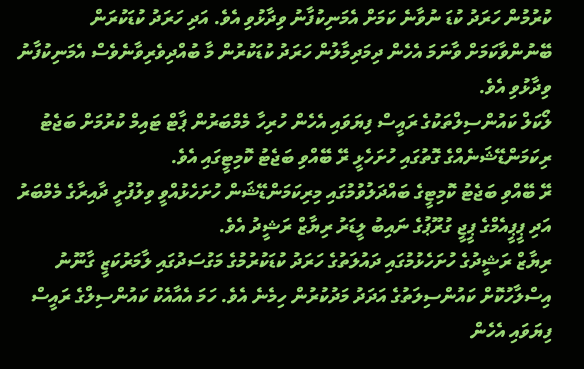ކުރުމުން ހަރަދު ކުޑަ ނުވާނެ ކަމަށް އެމަނިކުފާނު ވިދާޅުވި އެވެ. އަދި ހަރަދު ކުޑަކުރަން ބޭނުންވާކަމަށް ވާނަމަ އެހެން ދިމަދިމާލުން ހަރަދު ކުޑަކުރުން މާ ބުއްދިވެރިވާނެވެސް އެމަނިކުފާނު ވިދާޅުވި އެވެ.
ލޯކަލް ކައުންސިލްތަކުގެ ރައީސް ފިޔަވައި އެހެން ހުރިހާ މެމްބަރުން ޕާޓް ޓައިމް ކުރުމަށް ބަޖެޓު ރިކަމަންޑޭޝަނެއްގެ ގޮތުގައި ހުށަހެޅީ ރޭ ބޭއްވި ބަޖެޓު ކޮމިޓީގައި އެވެ.
ރޭ ބޭއްވި ބަޖެޓު ކޮމިޓީގެ ބައްދަލުވުމުގައި މިރިކަމަންޑޭޝަން ހުށަހެޅުއްވީ ވިލުފުށީ ދާއިރާގެ މެމްބަރު އަދި ޕީޕީއެމްގެ ޕީޖީ ގުރޫޕުގެ ނައިބު ލީޑަރު ރިޔާޒް ރަޝީދު އެވެ.
ރިޔާޒް ރަޝީދުގެ ހުށަހެޅުމުގައި ދައުލަތުގެ ހަރަދު ކުޑަކުރުމުގެ މަގުސަދުގައި ލާމަރުކަޒީ ގާނޫނު އިސްލާހުކޮށް ކައުންސިލަތުގެ އަދަދު މަދުކުރުން ހިމެނެ އެވެ. ހަމަ އެއާއެކު ކައުންސިލްގެ ރައީސް ފިޔަވައި އެހެން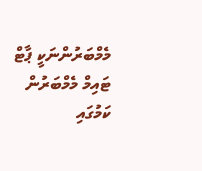މެމްބަރުންނަކީ ޕާޓް ޓައިމް މެމްބަރުން ކަމުގައި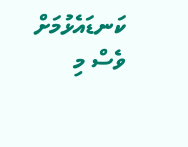ކަނޑައެޅުމަށް ވެސް މި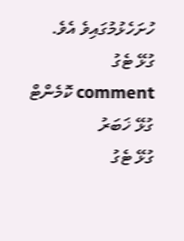ހުށަހެޅުމުގައިވެ އެވެ.
ގުޅޭ ޓެގު
comment ކޮމެންޓް
ގުޅޭ ޚަބަރު
ގުޅޭ ޓެގު